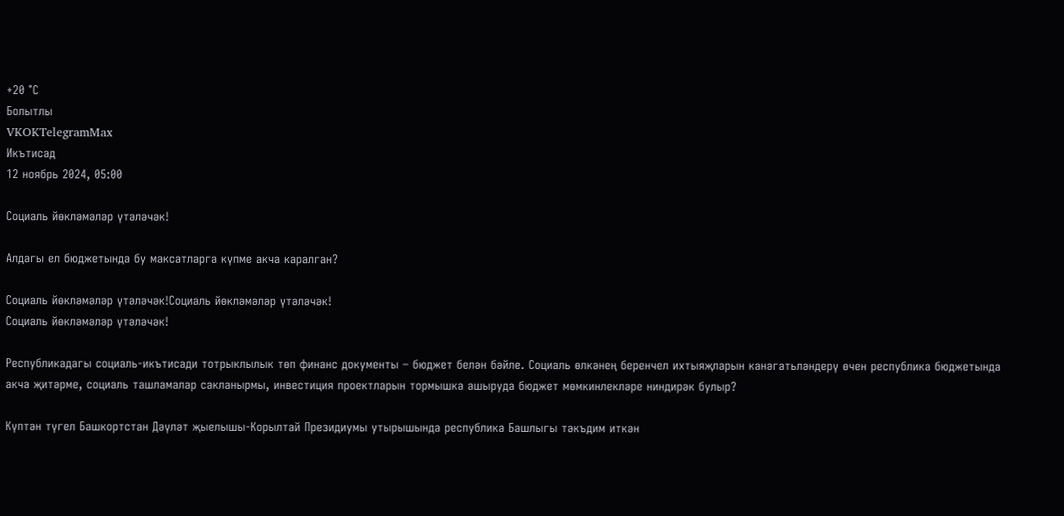+20 °С
Болытлы
VKOKTelegramMax
Икътисад
12 ноябрь 2024, 05:00

Социаль йөкләмәләр үтәләчәк!

Алдагы ел бюджетында бу максатларга күпме акча каралган?

Социаль йөкләмәләр үтәләчәк!Социаль йөкләмәләр үтәләчәк!
Социаль йөкләмәләр үтәләчәк!

Республикадагы социаль-икътисади тотрыклылык төп финанс документы – бюджет белән бәйле. Социаль өлкәнең беренчел ихтыяҗларын канәгатьләндерү өчен республика бюджетында акча җитәрме, социаль ташламалар сакланырмы, инвестиция проектларын тормышка ашыруда бюджет мөмкинлекләре ниндирәк булыр?

Күптән түгел Башкортстан Дәүләт җыелышы-Корылтай Президиумы утырышында республика Башлыгы тәкъдим иткән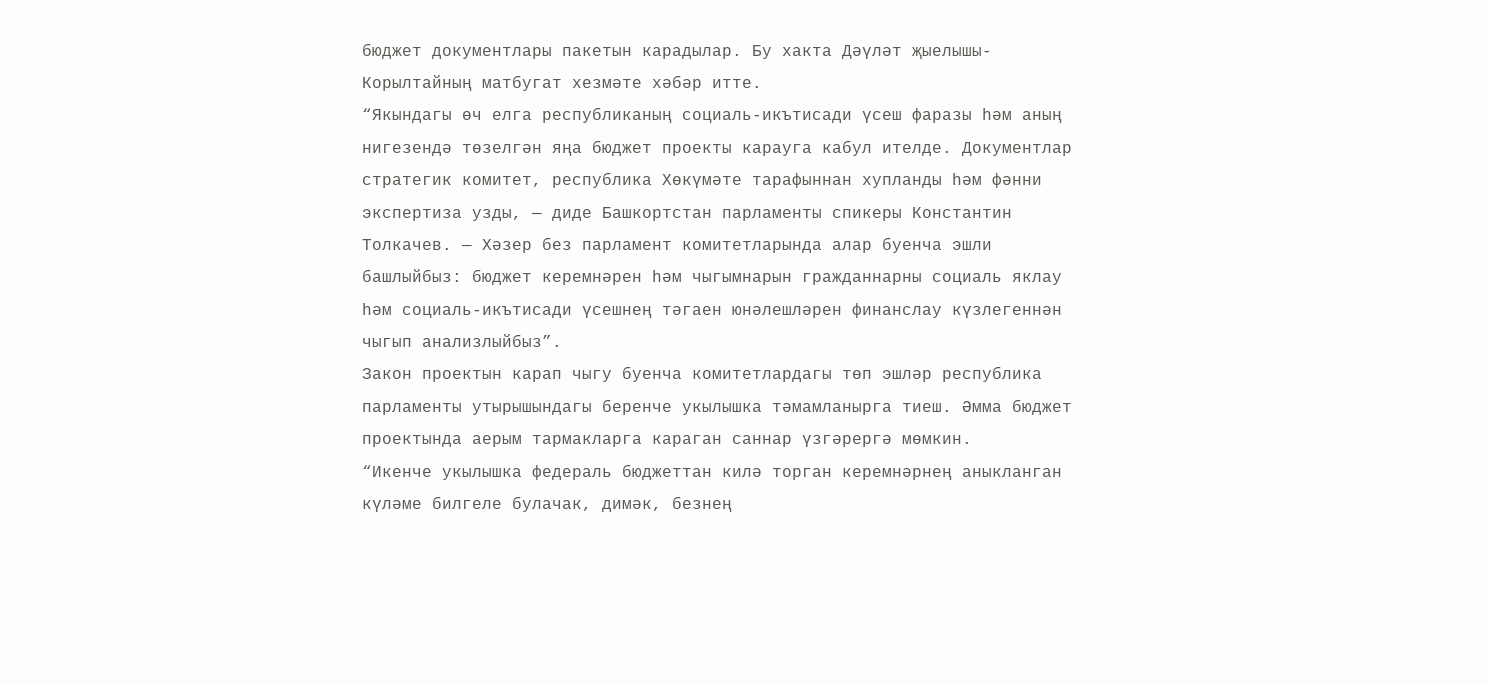бюджет документлары пакетын карадылар. Бу хакта Дәүләт җыелышы-Корылтайның матбугат хезмәте хәбәр итте.
“Якындагы өч елга республиканың социаль-икътисади үсеш фаразы һәм аның нигезендә төзелгән яңа бюджет проекты карауга кабул ителде. Документлар стратегик комитет, республика Хөкүмәте тарафыннан хупланды һәм фәнни экспертиза узды, — диде Башкортстан парламенты спикеры Константин Толкачев. — Хәзер без парламент комитетларында алар буенча эшли башлыйбыз: бюджет керемнәрен һәм чыгымнарын гражданнарны социаль яклау һәм социаль-икътисади үсешнең тәгаен юнәлешләрен финанслау күзлегеннән чыгып анализлыйбыз”.
Закон проектын карап чыгу буенча комитетлардагы төп эшләр республика парламенты утырышындагы беренче укылышка тәмамланырга тиеш. Әмма бюджет проектында аерым тармакларга караган саннар үзгәрергә мөмкин.
“Икенче укылышка федераль бюджеттан килә торган керемнәрнең аныкланган күләме билгеле булачак, димәк, безнең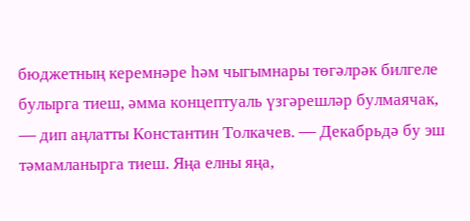бюджетның керемнәре һәм чыгымнары төгәлрәк билгеле булырга тиеш, әмма концептуаль үзгәрешләр булмаячак, — дип аңлатты Константин Толкачев. — Декабрьдә бу эш тәмамланырга тиеш. Яңа елны яңа,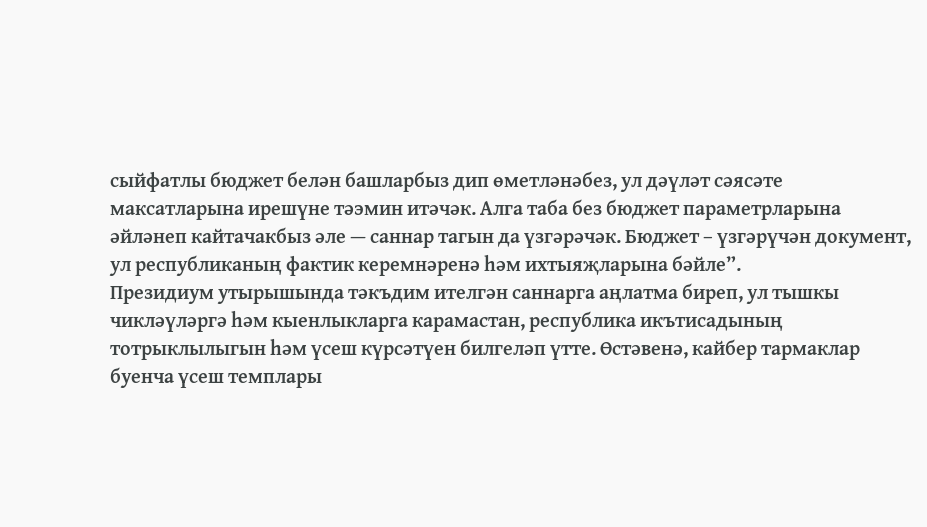сыйфатлы бюджет белән башларбыз дип өметләнәбез, ул дәүләт сәясәте максатларына ирешүне тәэмин итәчәк. Алга таба без бюджет параметрларына әйләнеп кайтачакбыз әле — саннар тагын да үзгәрәчәк. Бюджет – үзгәрүчән документ, ул республиканың фактик керемнәренә һәм ихтыяҗларына бәйле”.
Президиум утырышында тәкъдим ителгән саннарга аңлатма биреп, ул тышкы чикләүләргә һәм кыенлыкларга карамастан, республика икътисадының тотрыклылыгын һәм үсеш күрсәтүен билгеләп үтте. Өстәвенә, кайбер тармаклар буенча үсеш темплары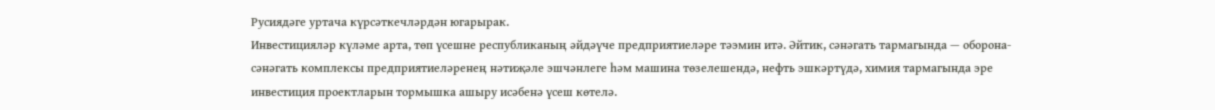Русиядәге уртача күрсәткечләрдән югарырак.
Инвестицияләр күләме арта, төп үсешне республиканың әйдәүче предприятиеләре тәэмин итә. Әйтик, сәнәгать тармагында — оборона-сәнәгать комплексы предприятиеләренең нәтиҗәле эшчәнлеге һәм машина төзелешендә, нефть эшкәртүдә, химия тармагында эре инвестиция проектларын тормышка ашыру исәбенә үсеш көтелә.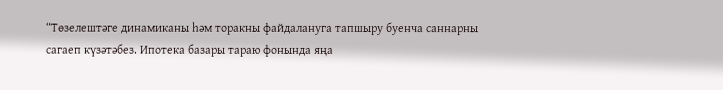“Төзелештәге динамиканы һәм торакны файдалануга тапшыру буенча саннарны сагаеп күзәтәбез. Ипотека базары тараю фонында яңа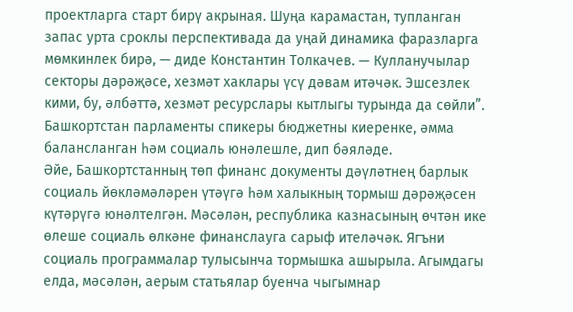проектларга старт бирү акрыная. Шуңа карамастан, тупланган запас урта сроклы перспективада да уңай динамика фаразларга мөмкинлек бирә, — диде Константин Толкачев. — Кулланучылар секторы дәрәҗәсе, хезмәт хаклары үсү дәвам итәчәк. Эшсезлек кими, бу, әлбәттә, хезмәт ресурслары кытлыгы турында да сөйли”.
Башкортстан парламенты спикеры бюджетны киеренке, әмма балансланган һәм социаль юнәлешле, дип бәяләде.
Әйе, Башкортстанның төп финанс документы дәүләтнең барлык социаль йөкләмәләрен үтәүгә һәм халыкның тормыш дәрәҗәсен күтәрүгә юнәлтелгән. Мәсәлән, республика казнасының өчтән ике өлеше социаль өлкәне финанслауга сарыф ителәчәк. Ягъни социаль программалар тулысынча тормышка ашырыла. Агымдагы елда, мәсәлән, аерым статьялар буенча чыгымнар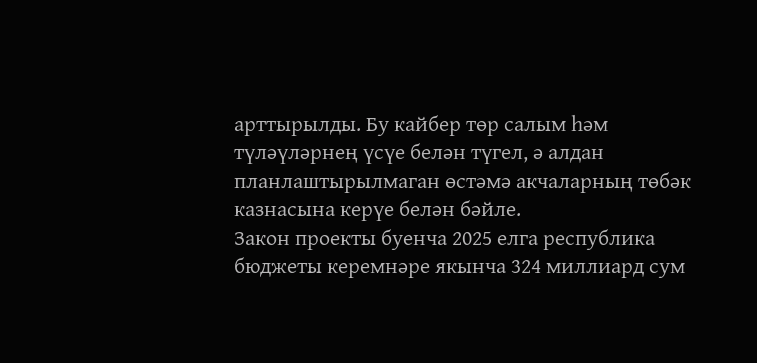арттырылды. Бу кайбер төр салым һәм түләүләрнең үсүе белән түгел, ә алдан планлаштырылмаган өстәмә акчаларның төбәк казнасына керүе белән бәйле.
Закон проекты буенча 2025 елга республика бюджеты керемнәре якынча 324 миллиард сум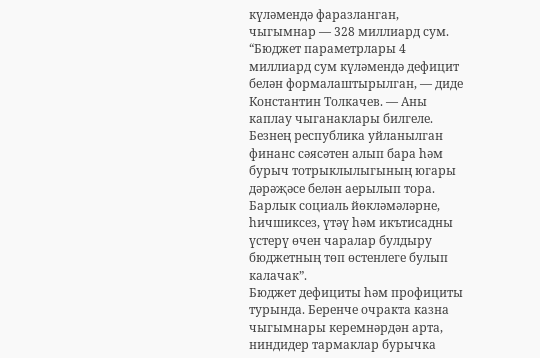күләмендә фаразланган, чыгымнар — 328 миллиард сум. “Бюджет параметрлары 4 миллиард сум күләмендә дефицит белән формалаштырылган, — диде Константин Толкачев. — Аны каплау чыганаклары билгеле. Безнең республика уйланылган финанс сәясәтен алып бара һәм бурыч тотрыклылыгының югары дәрәҗәсе белән аерылып тора. Барлык социаль йөкләмәләрне, һичшиксез, үтәү һәм икътисадны үстерү өчен чаралар булдыру бюджетның төп өстенлеге булып калачак”.
Бюджет дефициты һәм профициты турында. Беренче очракта казна чыгымнары керемнәрдән арта, ниндидер тармаклар бурычка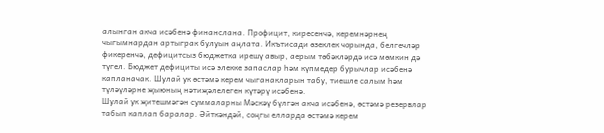алынган акча исәбенә финанслана. Профицит, киресенчә, керемнәрнең чыгымнардан артыграк булуын аңлата. Икътисади өзеклек чорында, белгечләр фикеренчә, дефицитсыз бюджетка ирешү авыр, аерым төбәкләрдә исә мөмкин дә түгел. Бюджет дефициты исә элекке запаслар һәм күпмедер бурычлар исәбенә капланачак. Шулай ук өстәмә керем чыганакларын табу, тиешле салым һәм түләүләрне җыюның нәтиҗәлелеген күтәрү исәбенә.
Шулай ук җитешмәгән суммаларны Мәскәү бүлгән акча исәбенә, өстәмә резервлар табып каплап баралар. Әйткәндәй, соңгы елларда өстәмә керем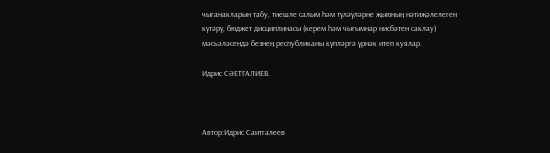чыганакларын табу, тиешле салым һәм түләүләрне җыюның нәтиҗәлелеген күтәрү, бюджет дисциплинасы (керем һәм чыгымнар нисбәтен саклау) мәсьәләсендә безнең республиканы күпләргә үрнәк итеп куялар.

Идрис СӘЕТГАЛИЕВ.



Автор:Идрис Саитгалеев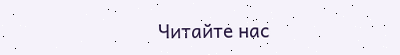Читайте нас